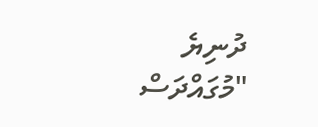ދުނިޔެ
"މުގައްދަސް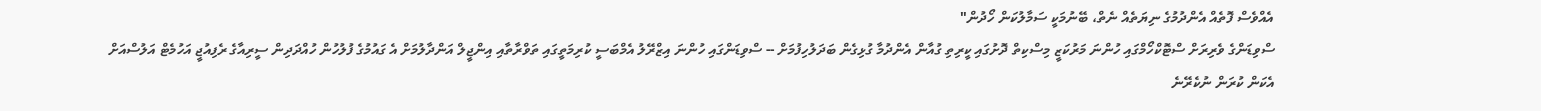އެއްވެސް ފޮތެއް އެންދުމުގެ ނިޔަތެއް ނެތް، ބޭނުމަކީ ސަމާލުކަން ހޯދުން"
ސްވިޑަންގެ ވެރިރަށް ސްޓޮކްހޯމްގައި ހުންނަ މަރުކަޒީ މިސްކިތް ދޮށުގައި ކީރިތި ގުއާން އެންދުމާ ގުޅިގެން ބަދަލުހިފުމަށް -- ސްވިޑަންގައި ހުންނަ އިޒްރޭލު އެމްބަސީ ކުރިމަތީގައި ތަވްރާތާއި އިންޖީލް އަންދާލުމަށް އެ ގައުމުގެ ފުލުހުން ހުއްދަދިން ސީރިއާގެ ރެފިއުޖީ އަހުމެޓް އަލުސްއަށް އެކަން ކުރަން ނުކެރޭނެ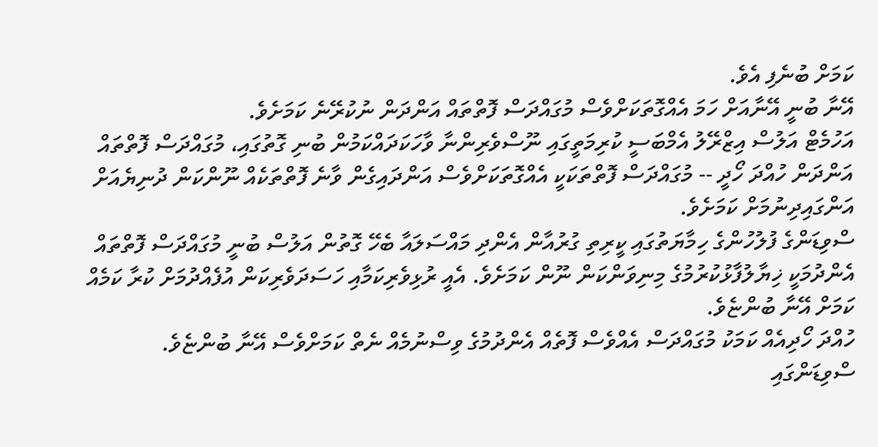ކަމަށް ބުނެފި އެވެ.
އޭނާ ބުނީ އޭނާއަށް ހަމަ އެއްގޮތަކަށްވެސް މުގައްދަސް ފޮތްތައް އަންދަން ނުކުރޭނެ ކަމަށެވެ.
އަހުމެޓް އަލުސް އިޒްރޭލު އެމްބަސީ ކުރިމަތީގައި ނޫސްވެރިންނާ ވާހަކަދައްކަމުން ބުނި ގޮތުގައި، މުގައްދަސް ފޮތްތައް އަންދަން ހުއްދަ ހޯދީ -- މުގައްދަސް ފޮތްތަކަކީ އެއްގޮތަކަށްވެސް އަންދައިގެން ވާނެ ފޮތްތަކެއް ނޫންކަން ދުނިޔެއަށް އަންގައިދިނުމަށް ކަމަށެވެ.
ސްވިޑަންގެ ފުލުހުންގެ ހިމާޔަތުގައި ކީރިތި ގުރުއާން އެންދި މައްސަލައާ ބެހޭ ގޮތުން އަލުސް ބުނީ މުގައްދަސް ފޮތްތައް އެންދުމަކީ ޚިޔާލުފާޅުކުރުމުގެ މިނިވަންކަން ނޫން ކަމަށެވެ. އެއީ ރުޅިވެރިކަމާއި ހަސަދަވެރިކަން އުފެއްދުމަށް ކުރާ ކަމެއް ކަމަށް އޭނާ ބުންޏެވެ.
ހުއްދަ ހޯދިއެއް ކަމަކު މުގައްދަސް އެއްވެސް ފޮތެއް އެންދުމުގެ ވިސްނުމެއް ނެތް ކަމަށްވެސް އޭނާ ބުންޏެވެ.
ސްވިޑަންގައި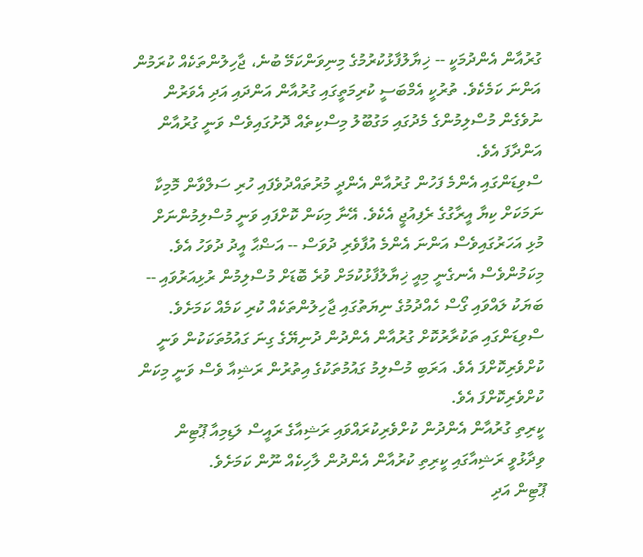ގުރުއާން އެންދުމަކީ -- ޚިޔާލުފާޅުކުރުމުގެ މިނިވަންކަމޭ ބުނެ، ޖާހިލުންތަކެއް ކުރަމުން އަންނަ ކަމެކެވެ. ތުރުކީ އެމްބަސީ ކުރިމަތީގައި ގުރުއާން އަންދައި އަދި އެވަރުން ނުވެގެން މުސްލިމުންގެ މެދުގައި މަގުބޫލު މިސްކިތެއް ދޮށުގައިވެސް ވަނީ ގުރުއާން އަންދާފަ އެވެ.
ސްވިޑަންގައި އެންމެ ފަހުން ގުރުއާން އެންދީ މުރުތައްދުވެފައި ހުރި ސަލްވާން މޮމިކާ ނަމަކަށް ކިޔާ އީރާގުގެ ރެފިއުޖީ އެކެވެ. އޭނާ މިކަން ކޮށްފައި ވަނީ މުސްލިމުންނަށް މުޅި އަހަރުގައިވެސް އަންނަ އެންމެ އުފާވެރި ދުވަސް -- އަޟްޙާ އީދު ދުވަހު އެވެ.
މިކަމުންވެސް އެނގެނީ މިއީ ޚިޔާލުފާޅުކުމަށް ވުރެ ބޮޑަށް މުސްލިމުން ރުޅިއަރުވައި -- ބަޔަކު ލައްވައި ގޯސް ހެއްދުމުގެ ނިޔަތުގައި ޖާހިލުންތަކެއް ކުރި ކަމެއް ކަމަށެވެ.
ސްވިޑަންގައި ތަކުރާރުކޮށް ގުރުއާން އެންދުން ދުނިޔޭގެ ގިނަ ގައުމުތަކަކުން ވަނީ ކުށްވެރިކޮށްފަ އެވެ. އަރަބި މުސްލިމު ގައުމުތަކުގެ އިތުރުން ރަޝިއާ ވެސް ވަނީ މިކަން ކުށްވެރިކޮށްފަ އެވެ.
ކީރިތި ގުރުއާން އެންދުން ކުށްވެރިކުރައްވައި ރަޝިއާގެ ރައީސް ލަޑިމިއާ ޕޫޓިން ވިދާޅުވީ ރަޝިއާގައި ކީރިތި ކުރުއާން އެންދުން ލާހިކެއް ނޫން ކަމަށެވެ.
ޕޫޓިން އަދި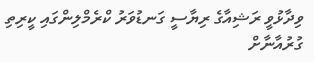ވިދާޅުވީ ރަޝިއާގެ ރިޔާސީ ގަނޑުވަރު ކްރެމްލިންގައި ކީރިތި ގުރުއާނާށް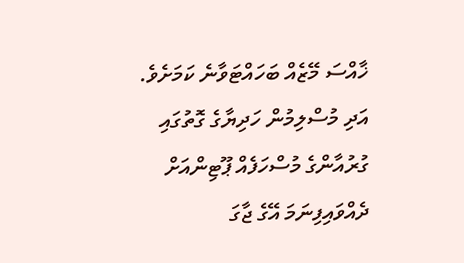ޚާއްސަ މޭޒެއް ބަހައްޓަވާނެ ކަމަށެވެ. އަދި މުސްލިމުން ހަދިޔާގެ ގޮތުގައި ގުރުއާންގެ މުސްހަފެއް ޕޫޓިންއަށް ދެއްވައިފިނަމަ އޭގެ ޖާގަ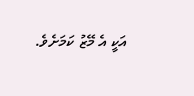އަކީ އެ މޭޒު ކަމަށެވެ.